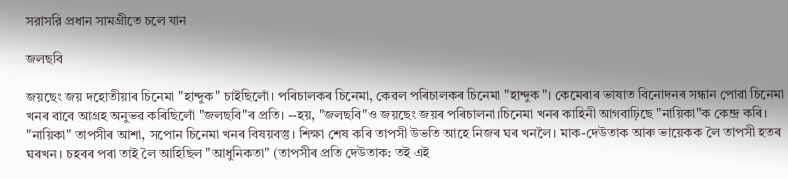সরাসরি প্রধান সামগ্রীতে চলে যান

জলছবি

জয়ছেং জয় দহোতীয়াৰ চিনেমা "হান্দুক" চাইছিলোঁ। পৰিচালকৰ চিনেমা, কেৱল পৰিচালকৰ চিনেমা "হান্দুক"। কেমেৰাৰ ভাষাত বিনোদনৰ সন্ধান পোৱা চিনেমা খনৰ বাবে আগ্ৰহ অনুভৱ কৰিছিলোঁ "জলছবি"ৰ প্ৰতি। --হয়, "জলছবি"ও জয়ছেং জয়ৰ পৰিচালনা।চিনেমা খনৰ কাহিনী আগবাঢ়িছে "নায়িকা"ক কেন্দ্ৰ কৰি। "নায়িকা" তাপসীৰ আশা, সপোন চিনেমা খনৰ বিষয়বস্তু। শিক্ষা শেষ কৰি তাপসী উভতি আহে নিজৰ ঘৰ খনলৈ। মাক-দেউতাক আৰু ভায়েকক লৈ তাপসী হতৰ ঘৰখন। চহৰৰ পৰা তাই লৈ আহিছিল "আধুনিকতা" (তাপসীৰ প্ৰতি দেউতাক: তই এই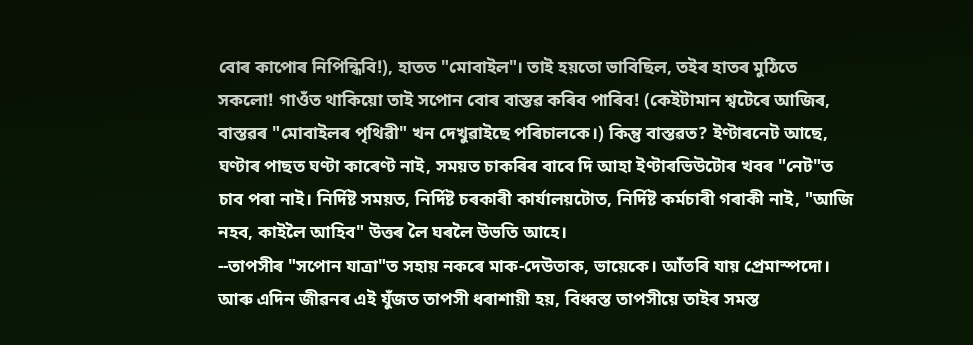বোৰ কাপোৰ নিপিন্ধিবি!), হাতত "মোবাইল"। তাই হয়তো ভাবিছিল, তইৰ হাতৰ মুঠিতে সকলো! গাওঁত থাকিয়ো তাই সপোন বোৰ বাস্তৱ কৰিব পাৰিব! (কেইটামান শ্বটেৰে আজিৰ, বাস্তৱৰ "মোবাইলৰ পৃথিৱী" খন দেখুৱাইছে পৰিচালকে।) কিন্তু বাস্তৱত? ইণ্টাৰনেট আছে, ঘণ্টাৰ পাছত ঘণ্টা কাৰেণ্ট নাই, সময়ত চাকৰিৰ বাবে দি আহা ইণ্টাৰভিউটোৰ খবৰ "নেট"ত চাব পৰা নাই। নিৰ্দিষ্ট সময়ত, নিৰ্দিষ্ট চৰকাৰী কাৰ্যালয়টোত, নিৰ্দিষ্ট কৰ্মচাৰী গৰাকী নাই, "আজি নহব, কাইলৈ আহিব" উত্তৰ লৈ ঘৰলৈ উভতি আহে।
--তাপসীৰ "সপোন যাত্ৰা"ত সহায় নকৰে মাক-দেউতাক, ভায়েকে। আঁতৰি যায় প্রেমাস্পদো। আৰু এদিন জীৱনৰ এই যুঁজত তাপসী ধৰাশায়ী হয়, বিধ্বস্ত তাপসীয়ে তাইৰ সমস্ত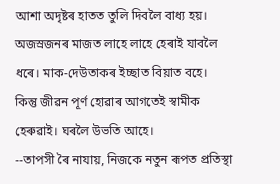আশা অদৃষ্টৰ হাতত তুলি দিবলৈ বাধ্য হয়। অজস্ৰজনৰ মাজত লাহে লাহে হেৰাই যাবলৈ ধৰে। মাক-দেউতাকৰ ইচ্ছাত বিয়াত বহে। কিন্তু জীৱন পূৰ্ণ হোৱাৰ আগতেই স্বামীক হেৰুৱাই। ঘৰলৈ উভতি আহে।
--তাপসী ৰৈ নাযায়, নিজকে নতুন ৰূপত প্ৰতিস্থা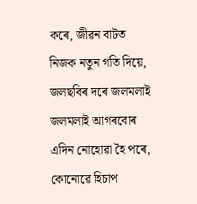কৰে, জীৱন বাটত নিজক নতুন গতি দিয়ে, জলছবিৰ দৰে জলমলাই জলমলাই আগৰবোৰ এদিন নোহোৱা হৈ পৰে, কোনোৱে হিচাপ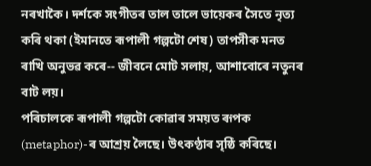নৰখাকৈ। দৰ্শকে সংগীতৰ তাল তালে ভায়েকৰ সৈতে নৃত্য কৰি থকা (ইমানতে ৰূপালী গল্পটো শেষ) তাপসীক মনত ৰাখি অনুভৱ কৰে-- জীবনে মোট সলায়, আশাবোৰে নতুনৰ বাট লয়।
পৰিচালকে ৰূপালী গল্পটো কোৱাৰ সময়ত ৰূপক (metaphor)-ৰ আশ্ৰয় লৈছে। উৎকণ্ঠাৰ সৃষ্ঠি কৰিছে।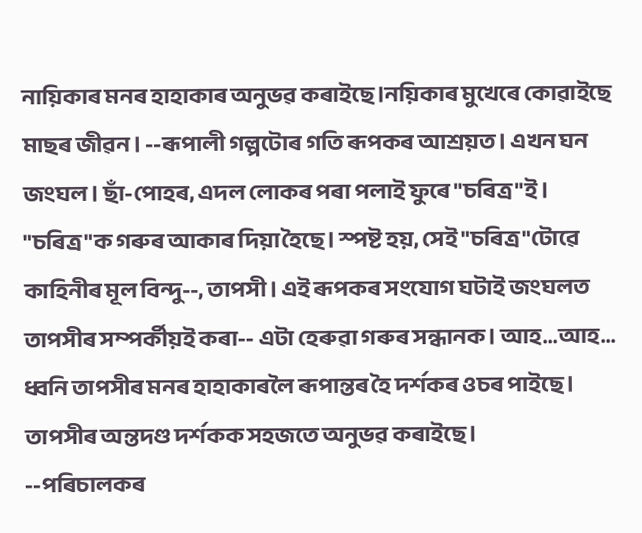নায়িকাৰ মনৰ হাহাকাৰ অনুভৱ কৰাইছে।নয়িকাৰ মুখেৰে কোৱাইছে মাছৰ জীৱন। --ৰূপালী গল্পটোৰ গতি ৰূপকৰ আশ্ৰয়ত। এখন ঘন জংঘল। ছাঁ-পোহৰ, এদল লোকৰ পৰা পলাই ফুৰে "চৰিত্ৰ"ই। "চৰিত্ৰ"ক গৰুৰ আকাৰ দিয়া হৈছে। স্পষ্ট হয়, সেই "চৰিত্ৰ"টোৱে কাহিনীৰ মূল বিন্দু--, তাপসী। এই ৰূপকৰ সংযোগ ঘটাই জংঘলত তাপসীৰ সম্পৰ্কীয়ই কৰা-- এটা হেৰুৱা গৰুৰ সন্ধানক। আহ...আহ... ধ্বনি তাপসীৰ মনৰ হাহাকাৰলৈ ৰূপান্তৰ হৈ দৰ্শকৰ ওচৰ পাইছে।  তাপসীৰ অন্তদণ্ড দৰ্শকক সহজতে অনুভৱ কৰাইছে।
--পৰিচালকৰ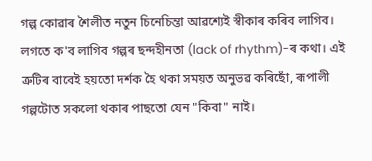গল্প কোৱাৰ শৈলীত নতুন চিনেচিন্তা আৱশ্যেই স্বীকাৰ কৰিব লাগিব। লগতে ক'ব লাগিব গল্পৰ ছন্দহীনতা (lack of rhythm)-ৰ কথা। এই ত্ৰুটিৰ বাবেই হয়তো দৰ্শক হৈ থকা সময়ত অনুভৱ কৰিছোঁ, ৰূপালী গল্পটোত সকলো থকাৰ পাছতো যেন "কিবা" নাই।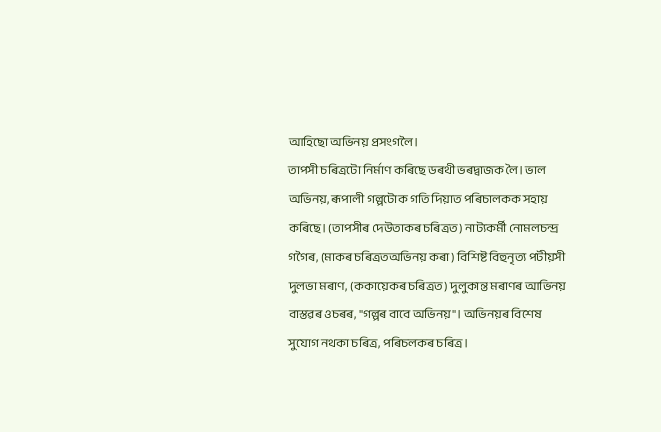আহিছো অভিনয় প্ৰসংগলৈ।
তাপসী চৰিত্ৰটো নিৰ্মাণ কৰিছে ডৰথী ভৰদ্বাজক লৈ। ভাল অভিনয়, ৰূপালী গল্পটোক গতি দিয়াত পৰিচালকক সহায় কৰিছে। (তাপসীৰ দেউতাকৰ চৰিত্ৰত) নাট্যকর্মী নোমলচন্দ্ৰ গগৈৰ, (মাকৰ চৰিত্ৰতঅভিনয় কৰা) বিশিষ্ট বিহুনৃত্য পটীয়সী দুলভা মৰাণ, (ককায়েকৰ চৰিত্ৰত) দুলুকান্ত মৰাণৰ আভিনয় বাস্তৱৰ ওচৰৰ, "গল্পৰ বাবে অভিনয়"। অভিনয়ৰ বিশেষ সুযোগ নথকা চৰিত্ৰ, পৰিচলকৰ চৰিত্ৰ।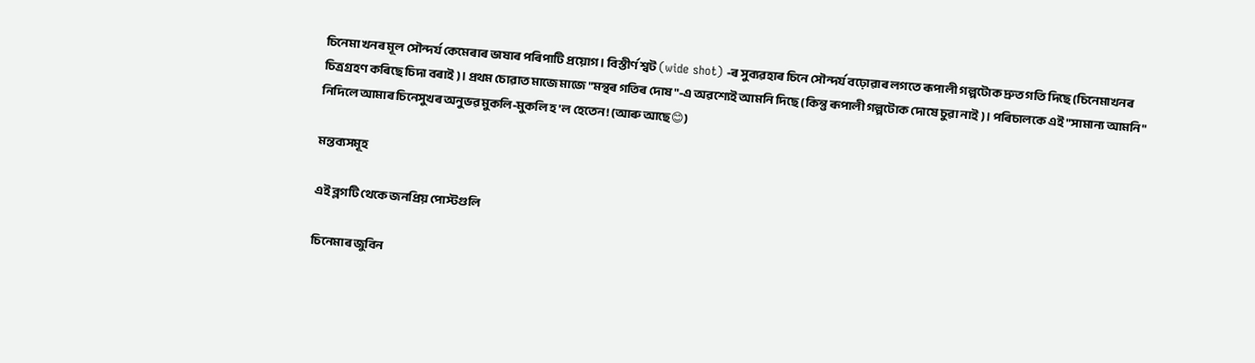চিনেমা খনৰ মূল সৌন্দৰ্য কেমেৰাৰ ভাষাৰ পৰিপাটি প্ৰয়োগ। বিস্তীর্ণ শ্বট (wide shot) -ৰ সুব্যৱহাৰ চিনে সৌন্দৰ্য বঢ়োৱাৰ লগতে ৰূপালী গল্পটোক দ্ৰুত গতি দিছে (চিনেমাখনৰ চিত্ৰগ্ৰহণ কৰিছে চিদা বৰাই)। প্ৰথম চোৱাত মাজে মাজে "মন্থৰ গতিৰ দোষ"-এ অৱশ্যেই আমনি দিছে (কিন্তু ৰূপালী গল্পটোক দোষে চুৱা নাই)। পৰিচালকে এই "সামান্য আমনি" নিদিলে আমাৰ চিনেসুখৰ অনুভৱ মুকলি-মুকলি হ'ল হেতেন! (আৰু আছে😊)

মন্তব্যসমূহ

এই ব্লগটি থেকে জনপ্রিয় পোস্টগুলি

চিনেমাৰ জুবিন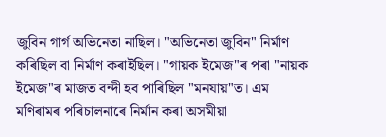জুবিন গাৰ্গ অভিনেতা নাছিল। "অভিনেতা জুবিন" নিৰ্মাণ কৰিছিল বা নিৰ্মাণ কৰাইছিল। "গায়ক ইমেজ"ৰ পৰা "নায়ক ইমেজ"ৰ মাজত বন্দী হব পাৰিছিল "মনযায়"ত। এম মণিৰামৰ পৰিচালনাৰে নিৰ্মান কৰা অসমীয়া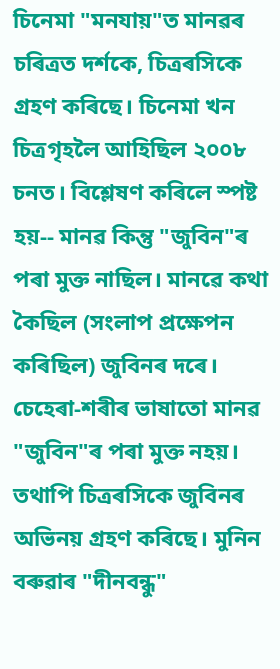চিনেমা "মনযায়"ত মানৱৰ চৰিত্ৰত দৰ্শকে, চিত্ৰৰসিকে গ্ৰহণ কৰিছে। চিনেমা খন চিত্ৰগৃহলৈ আহিছিল ২০০৮ চনত। বিশ্লেষণ কৰিলে স্পষ্ট হয়-- মানৱ কিন্তু "জুবিন"ৰ পৰা মুক্ত নাছিল। মানৱে কথা কৈছিল (সংলাপ প্ৰক্ষেপন কৰিছিল) জুবিনৰ দৰে। চেহেৰা-শৰীৰ ভাষাতো মানৱ "জুবিন"ৰ পৰা মুক্ত নহয়। তথাপি চিত্ৰৰসিকে জুবিনৰ অভিনয় গ্ৰহণ কৰিছে। মুনিন বৰুৱাৰ "দীনবন্ধু"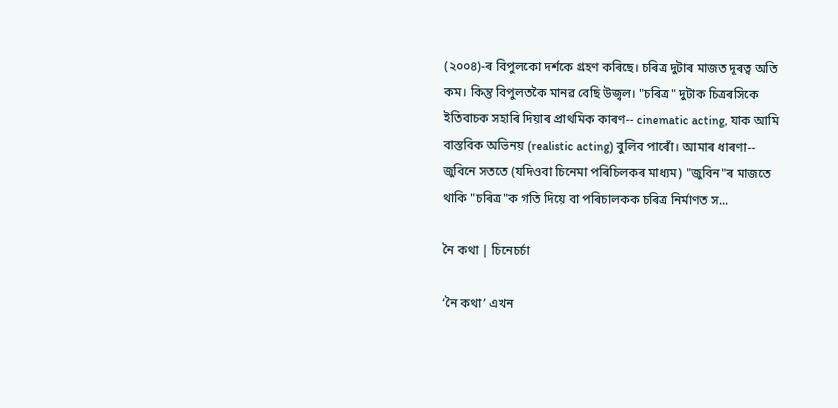(২০০৪)-ৰ বিপুলকো দৰ্শকে গ্ৰহণ কৰিছে। চৰিত্ৰ দুটাৰ মাজত দূৰত্ব অতি কম। কিন্তু বিপুলতকৈ মানৱ বেছি উজ্বল। "চৰিত্ৰ" দুটাক চিত্ৰৰসিকে ইতিবাচক সহাৰি দিয়াৰ প্ৰাথমিক কাৰণ-- cinematic acting, যাক আমি বাস্তবিক অভিনয় (realistic acting) বুলিব পাৰোঁ। আমাৰ ধাৰণা-- জুবিনে সততে (যদিওবা চিনেমা পৰিচিলকৰ মাধ্যম) "জুবিন"ৰ মাজতে থাকি "চৰিত্ৰ"ক গতি দিয়ে বা পৰিচালকক চৰিত্ৰ নিৰ্মাণত স...

নৈ কথা | চিনেচৰ্চা

‘নৈ কথা’ এখন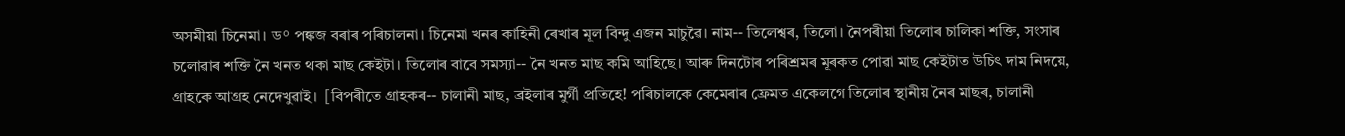অসমীয়া চিনেমা। ড° পঙ্কজ বৰাৰ পৰিচালনা। চিনেমা খনৰ কাহিনী ৰেখাৰ মূল বিন্দু এজন মাচুৱৈ। নাম-- তিলেশ্বৰ, তিলো। নৈপৰীয়া তিলোৰ চালিকা শক্তি, সংসাৰ চলোৱাৰ শক্তি নৈ খনত থকা মাছ কেইটা। তিলোৰ বাবে সমস্যা-- নৈ খনত মাছ কমি আহিছে। আৰু দিনটোৰ পৰিশ্ৰমৰ মূৰকত পোৱা মাছ কেইটাত উচিৎ দাম নিদয়ে, গ্ৰাহকে আগ্ৰহ নেদেখুৱাই।  [বিপৰীতে গ্ৰাহকৰ-- চালানী মাছ, ব্ৰইলাৰ মুৰ্গী প্ৰতিহে! পৰিচালকে কেমেৰাৰ ফ্ৰেমত একেলগে তিলোৰ স্থানীয় নৈৰ মাছৰ, চালানী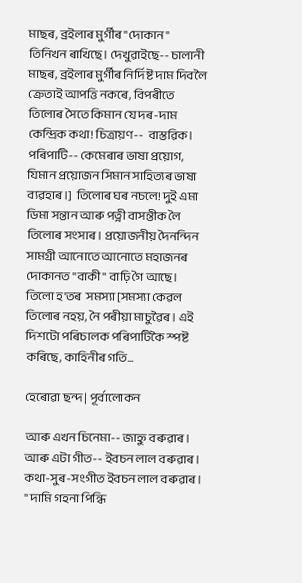মাছৰ, ব্ৰইলাৰ মুৰ্গীৰ "দোকান" তিনিখন ৰাখিছে। দেখুৱাইছে-- চালানী মাছৰ, ব্ৰইলাৰ মুৰ্গীৰ নিৰ্দিষ্ট দাম দিবলৈ ক্ৰেতাই আপত্তি নকৰে, বিপৰীতে তিলোৰ সৈতে কিমান যে দৰ-দাম কেন্দ্ৰিক কথা! চিত্ৰায়ণ--  বাস্তৱিক। পৰিপাটি-- কেমেৰাৰ ভাষা প্ৰয়োগ, যিমান প্ৰয়োজন সিমান সাহিত্যৰ ভাষা ব্যৱহাৰ।]  তিলোৰ ঘৰ নচলে! দুই এমা ডিমা সন্তান আৰু পত্নী বাসন্তীক লৈ তিলোৰ সংসাৰ। প্ৰয়োজনীয় দৈনন্দিন সামগ্ৰী আনোতে আনোতে মহাজনৰ দোকানত "বাকী" বাঢ়ি গৈ আছে।  তিলো হ'তৰ  সমস্যা [সমস্যা কেৱল তিলোৰ নহয়, নৈ পৰীয়া মাচুৱৈৰ। এই দিশটো পৰিচালক পৰিপাটিকৈ স্পষ্ট কৰিছে, কাহিনীৰ গতি...

হেৰোৱা ছন্দ | পূৰ্বালোকন

আৰু এখন চিনেমা-- জাহ্নু বৰুৱাৰ। আৰু এটা গীত-- ইবচন লাল বৰুৱাৰ। কথা-সুৰ-সংগীত ইবচন লাল বৰুৱাৰ।  " দামি গহনা পিন্ধি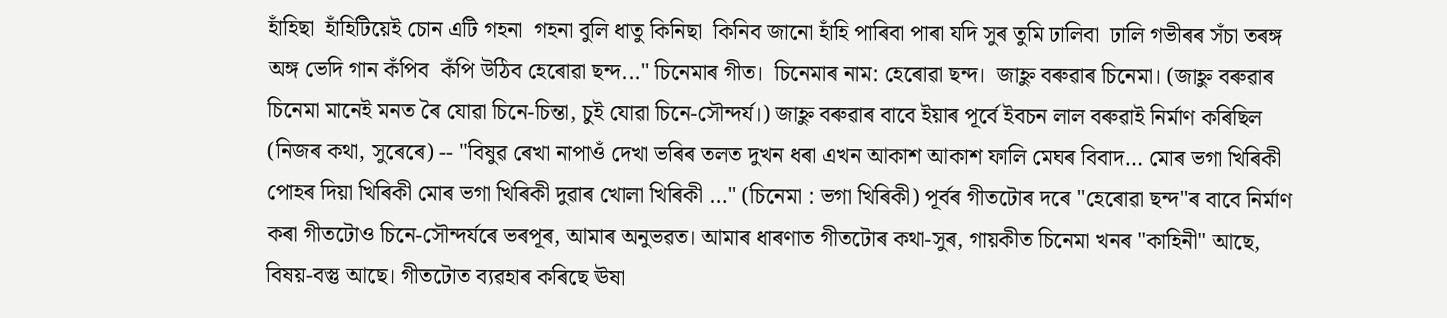হাঁহিছা  হাঁহিটিয়েই চোন এটি গহনা  গহনা বুলি ধাতু কিনিছা  কিনিব জানো হাঁহি পাৰিবা পাৰা যদি সুৰ তুমি ঢালিবা  ঢালি গভীৰৰ সঁচা তৰঙ্গ  অঙ্গ ভেদি গান কঁপিব  কঁপি উঠিব হেৰোৱা ছন্দ..." চিনেমাৰ গীত।  চিনেমাৰ নাম: হেৰোৱা ছন্দ।  জাহ্নু বৰুৱাৰ চিনেমা। (জাহ্নু বৰুৱাৰ চিনেমা মানেই মনত ৰৈ যোৱা চিনে-চিন্তা, চুই যোৱা চিনে-সৌন্দৰ্য।) জাহ্নু বৰুৱাৰ বাবে ইয়াৰ পূৰ্বে ইবচন লাল বৰুৱাই নিৰ্মাণ কৰিছিল (নিজৰ কথা, সুৰেৰে) -- "বিষুৱ ৰেখা নাপাওঁ দেখা ভৰিৰ তলত দুখন ধৰা এখন আকাশ আকাশ ফালি মেঘৰ বিবাদ… মোৰ ভগা খিৰিকী পোহৰ দিয়া খিৰিকী মোৰ ভগা খিৰিকী দুৱাৰ খোলা খিৰিকী …" (চিনেমা : ভগা খিৰিকী) পূৰ্বৰ গীতটোৰ দৰে "হেৰোৱা ছন্দ"ৰ বাবে নিৰ্মাণ কৰা গীতটোও চিনে-সৌন্দৰ্যৰে ভৰপূৰ, আমাৰ অনুভৱত। আমাৰ ধাৰণাত গীতটোৰ কথা-সুৰ, গায়কীত চিনেমা খনৰ "কাহিনী" আছে, বিষয়-বস্তু আছে। গীতটোত ব্যৱহাৰ কৰিছে ঊষা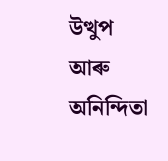উত্থুপ আৰু অনিন্দিতা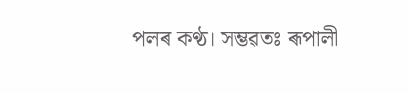পলৰ কণ্ঠ। সম্ভৱতঃ ৰূপালী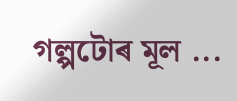গল্পটোৰ মূল ...